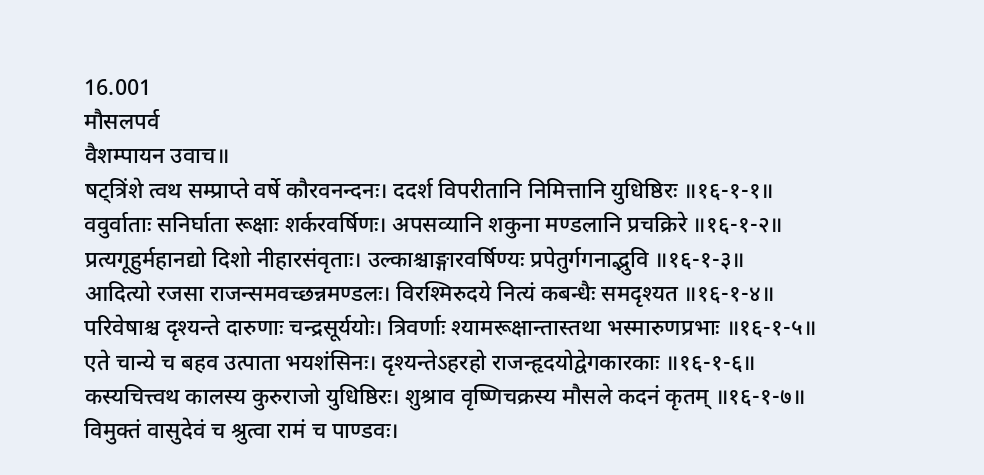16.001
मौसलपर्व
वैशम्पायन उवाच॥
षट्त्रिंशे त्वथ सम्प्राप्ते वर्षे कौरवनन्दनः। ददर्श विपरीतानि निमित्तानि युधिष्ठिरः ॥१६-१-१॥
ववुर्वाताः सनिर्घाता रूक्षाः शर्करवर्षिणः। अपसव्यानि शकुना मण्डलानि प्रचक्रिरे ॥१६-१-२॥
प्रत्यगूहुर्महानद्यो दिशो नीहारसंवृताः। उल्काश्चाङ्गारवर्षिण्यः प्रपेतुर्गगनाद्भुवि ॥१६-१-३॥
आदित्यो रजसा राजन्समवच्छन्नमण्डलः। विरश्मिरुदये नित्यं कबन्धैः समदृश्यत ॥१६-१-४॥
परिवेषाश्च दृश्यन्ते दारुणाः चन्द्रसूर्ययोः। त्रिवर्णाः श्यामरूक्षान्तास्तथा भस्मारुणप्रभाः ॥१६-१-५॥
एते चान्ये च बहव उत्पाता भयशंसिनः। दृश्यन्तेऽहरहो राजन्हृदयोद्वेगकारकाः ॥१६-१-६॥
कस्यचित्त्वथ कालस्य कुरुराजो युधिष्ठिरः। शुश्राव वृष्णिचक्रस्य मौसले कदनं कृतम् ॥१६-१-७॥
विमुक्तं वासुदेवं च श्रुत्वा रामं च पाण्डवः।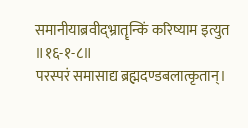समानीयाब्रवीद्भ्रातॄन्किं करिष्याम इत्युत ॥१६-१-८॥
परस्परं समासाद्य ब्रह्मदण्डबलात्कृतान्।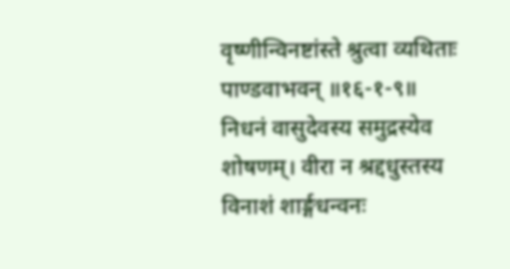वृष्णीन्विनष्टांस्ते श्रुत्वा व्यथिताः पाण्डवाभवन् ॥१६-१-९॥
निधनं वासुदेवस्य समुद्रस्येव शोषणम्। वीरा न श्रद्दधुस्तस्य विनाशं शार्ङ्गधन्वनः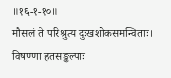॥१६-१-१०॥
मौसलं ते परिश्रुत्य दुःखशोकसमन्विताः। विषण्णा हतसङ्कल्पाः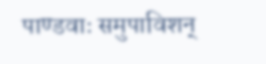पाण्डवाः समुपाविशन्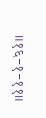॥१६-१-११॥